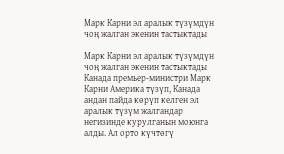Марк Карни эл аралык түзүмдүн чоң жалган экенин тастыктады

Марк Карни эл аралык түзүмдүн чоң жалган экенин тастыктады
Канада премьер-министри Марк Карни Америка түзүп, Канада андан пайда көрүп келген эл аралык түзүм жалгандар негизинде курулганын моюнга алды. Ал орто күчтөгү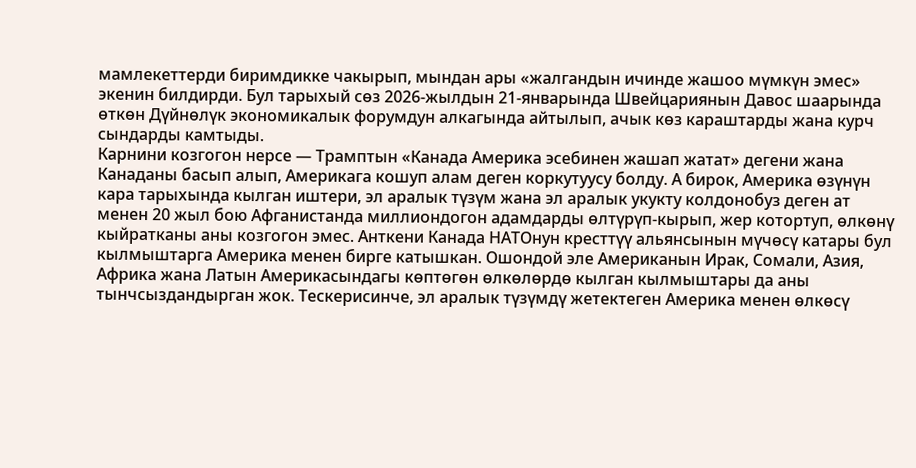мамлекеттерди биримдикке чакырып, мындан ары «жалгандын ичинде жашоо мүмкүн эмес» экенин билдирди. Бул тарыхый сөз 2026-жылдын 21-январында Швейцариянын Давос шаарында өткөн Дүйнөлүк экономикалык форумдун алкагында айтылып, ачык көз караштарды жана курч сындарды камтыды.
Карнини козгогон нерсе — Трамптын «Канада Америка эсебинен жашап жатат» дегени жана Канаданы басып алып, Америкага кошуп алам деген коркутуусу болду. А бирок, Америка өзүнүн кара тарыхында кылган иштери, эл аралык түзүм жана эл аралык укукту колдонобуз деген ат менен 20 жыл бою Афганистанда миллиондогон адамдарды өлтүрүп-кырып, жер котортуп, өлкөнү кыйратканы аны козгогон эмес. Анткени Канада НАТОнун кресттүү альянсынын мүчөсү катары бул кылмыштарга Америка менен бирге катышкан. Ошондой эле Американын Ирак, Сомали, Азия, Африка жана Латын Америкасындагы көптөгөн өлкөлөрдө кылган кылмыштары да аны тынчсыздандырган жок. Тескерисинче, эл аралык түзүмдү жетектеген Америка менен өлкөсү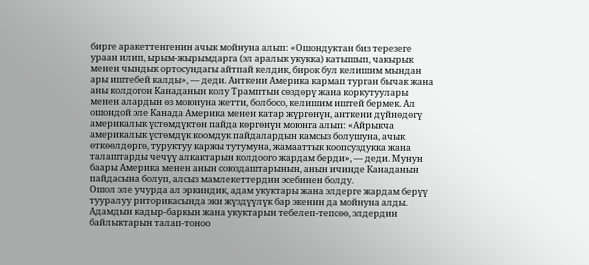бирге аракеттенгенин ачык мойнуна алып: «Ошондуктан биз терезеге ураан илип, ырым-жырымдарга (эл аралык укукка) катышып, чакырык менен чындык ортосундагы айтпай келдик, бирок бул келишим мындан ары иштебей калды», — деди. Анткени Америка кармап турган бычак жана аны колдогон Канаданын колу Трамптын сөздөрү жана коркутуулары менен алардын өз моюнуна жетти, болбосо, келишим иштей бермек. Ал ошондой эле Канада Америка менен катар жүргөнүн, анткени дүйнөдөгү америкалык үстөмдүктөн пайда көргөнүн моюнга алып: «Айрыкча америкалык үстөмдүк коомдук пайдалардын камсыз болушуна, ачык өткөөлдөргө, туруктуу каржы тутумуна, жамааттык коопсуздукка жана талаштарды чечүү алкактарын колдоого жардам берди», — деди. Мунун баары Америка менен анын союздаштарынын, анын ичинде Канаданын пайдасына болуп, алсыз мамлекеттердин эсебинен болду.
Ошол эле учурда ал эркиндик, адам укуктары жана элдерге жардам берүү тууралуу риторикасында эки жүздүүлүк бар экенин да мойнуна алды. Адамдын кадыр-баркын жана укуктарын тебелеп-тепсөө, элдердин байлыктарын талап-тоноо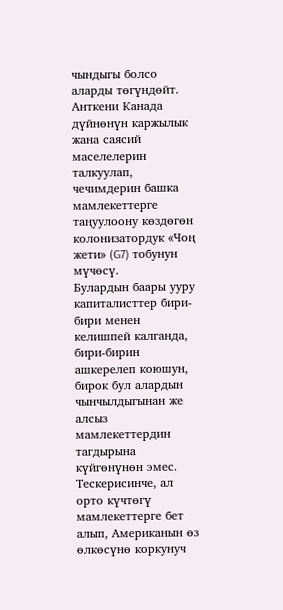чындыгы болсо аларды төгүндөйт. Анткени Канада дүйнөнүн каржылык жана саясий маселелерин талкуулап, чечимдерин башка мамлекеттерге таңуулоону көздөгөн колонизатордук «Чоң жети» (G7) тобунун мүчөсү.
Булардын баары ууру капиталисттер бири-бири менен келишпей калганда, бири-бирин ашкерелеп коюшун, бирок бул алардын чынчылдыгынан же алсыз мамлекеттердин тагдырына күйгөнүнөн эмес. Тескерисинче, ал орто күчтөгү мамлекеттерге бет алып, Американын өз өлкөсүнө коркунуч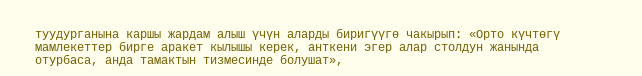туудурганына каршы жардам алыш үчүн аларды биригүүгө чакырып: «Орто күчтөгү мамлекеттер бирге аракет кылышы керек, анткени эгер алар столдун жанында отурбаса, анда тамактын тизмесинде болушат»,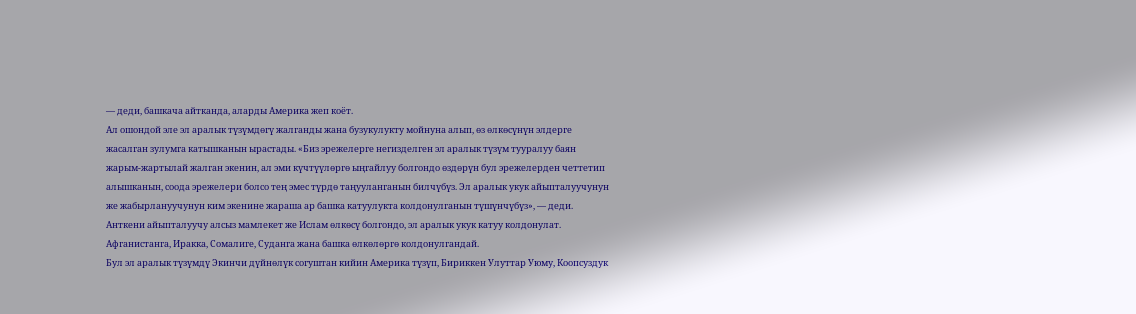— деди, башкача айтканда, аларды Америка жеп коёт.
Ал ошондой эле эл аралык түзүмдөгү жалганды жана бузукулукту мойнуна алып, өз өлкөсүнүн элдерге жасалган зулумга катышканын ырастады. «Биз эрежелерге негизделген эл аралык түзүм тууралуу баян жарым-жартылай жалган экенин, ал эми күчтүүлөргө ыңгайлуу болгондо өздөрүн бул эрежелерден четтетип алышканын, соода эрежелери болсо тең эмес түрдө таңууланганын билчүбүз. Эл аралык укук айыпталуучунун же жабырлануучунун ким экенине жараша ар башка катуулукта колдонулганын түшүнчүбүз», — деди.
Анткени айыпталуучу алсыз мамлекет же Ислам өлкөсү болгондо, эл аралык укук катуу колдонулат. Афганистанга, Иракка, Сомалиге, Суданга жана башка өлкөлөргө колдонулгандай.
Бул эл аралык түзүмдү Экинчи дүйнөлүк согуштан кийин Америка түзүп, Бириккен Улуттар Уюму, Коопсуздук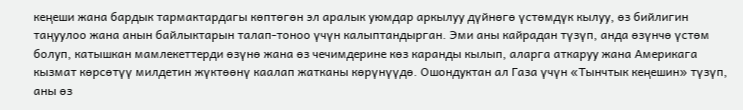кеңеши жана бардык тармактардагы көптөгөн эл аралык уюмдар аркылуу дүйнөгө үстөмдүк кылуу, өз бийлигин таңуулоо жана анын байлыктарын талап-тоноо үчүн калыптандырган. Эми аны кайрадан түзүп, анда өзүнчө үстөм болуп, катышкан мамлекеттерди өзүнө жана өз чечимдерине көз каранды кылып, аларга аткаруу жана Америкага кызмат көрсөтүү милдетин жүктөөнү каалап жатканы көрүнүүдө. Ошондуктан ал Газа үчүн «Тынчтык кеңешин» түзүп, аны өз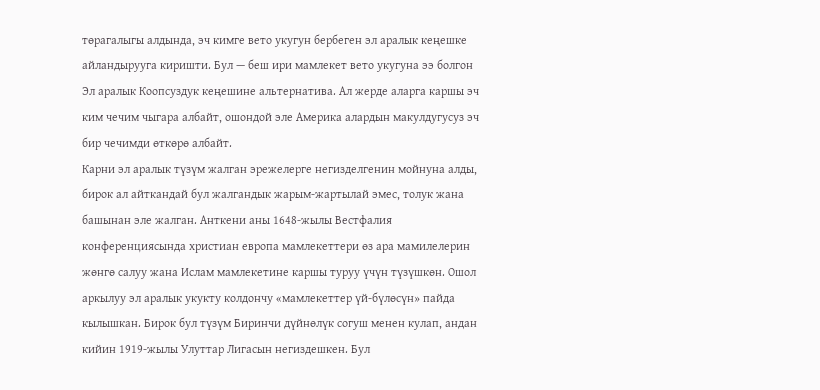төрагалыгы алдында, эч кимге вето укугун бербеген эл аралык кеңешке айландырууга киришти. Бул — беш ири мамлекет вето укугуна ээ болгон Эл аралык Коопсуздук кеңешине альтернатива. Ал жерде аларга каршы эч ким чечим чыгара албайт, ошондой эле Америка алардын макулдугусуз эч бир чечимди өткөрө албайт.
Карни эл аралык түзүм жалган эрежелерге негизделгенин мойнуна алды, бирок ал айткандай бул жалгандык жарым-жартылай эмес, толук жана башынан эле жалган. Анткени аны 1648-жылы Вестфалия конференциясында христиан европа мамлекеттери өз ара мамилелерин жөнгө салуу жана Ислам мамлекетине каршы туруу үчүн түзүшкөн. Ошол аркылуу эл аралык укукту колдончу «мамлекеттер үй-бүлөсүн» пайда кылышкан. Бирок бул түзүм Биринчи дүйнөлүк согуш менен кулап, андан кийин 1919-жылы Улуттар Лигасын негиздешкен. Бул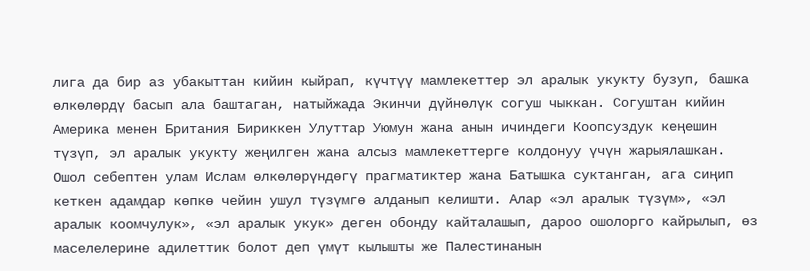лига да бир аз убакыттан кийин кыйрап, күчтүү мамлекеттер эл аралык укукту бузуп, башка өлкөлөрдү басып ала баштаган, натыйжада Экинчи дүйнөлүк согуш чыккан. Согуштан кийин Америка менен Британия Бириккен Улуттар Уюмун жана анын ичиндеги Коопсуздук кеңешин түзүп, эл аралык укукту жеңилген жана алсыз мамлекеттерге колдонуу үчүн жарыялашкан.
Ошол себептен улам Ислам өлкөлөрүндөгү прагматиктер жана Батышка суктанган, ага сиңип кеткен адамдар көпкө чейин ушул түзүмгө алданып келишти. Алар «эл аралык түзүм», «эл аралык коомчулук», «эл аралык укук» деген обонду кайталашып, дароо ошолорго кайрылып, өз маселелерине адилеттик болот деп үмүт кылышты же Палестинанын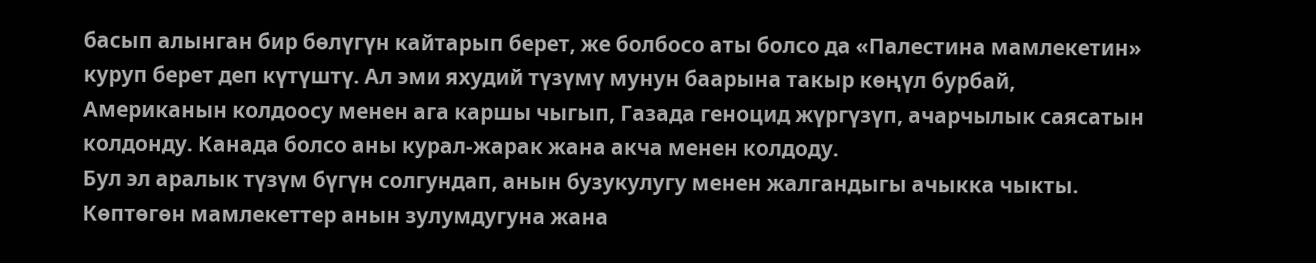басып алынган бир бөлүгүн кайтарып берет, же болбосо аты болсо да «Палестина мамлекетин» куруп берет деп күтүштү. Ал эми яхудий түзүмү мунун баарына такыр көңүл бурбай, Американын колдоосу менен ага каршы чыгып, Газада геноцид жүргүзүп, ачарчылык саясатын колдонду. Канада болсо аны курал-жарак жана акча менен колдоду.
Бул эл аралык түзүм бүгүн солгундап, анын бузукулугу менен жалгандыгы ачыкка чыкты. Көптөгөн мамлекеттер анын зулумдугуна жана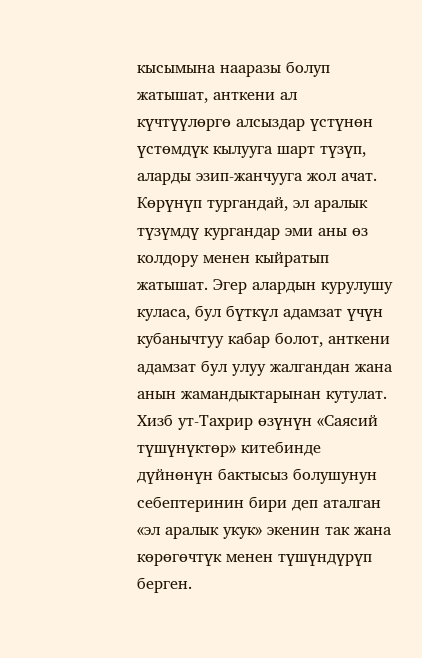кысымына нааразы болуп жатышат, анткени ал күчтүүлөргө алсыздар үстүнөн үстөмдүк кылууга шарт түзүп, аларды эзип-жанчууга жол ачат. Көрүнүп тургандай, эл аралык түзүмдү кургандар эми аны өз колдору менен кыйратып жатышат. Эгер алардын курулушу куласа, бул бүткүл адамзат үчүн кубанычтуу кабар болот, анткени адамзат бул улуу жалгандан жана анын жамандыктарынан кутулат.
Хизб ут-Тахрир өзүнүн «Саясий түшүнүктөр» китебинде дүйнөнүн бактысыз болушунун себептеринин бири деп аталган «эл аралык укук» экенин так жана көрөгөчтүк менен түшүндүрүп берген.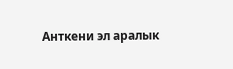Анткени эл аралык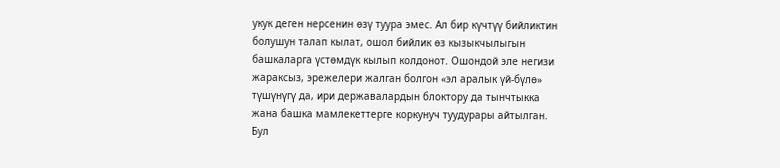укук деген нерсенин өзү туура эмес. Ал бир күчтүү бийликтин болушун талап кылат, ошол бийлик өз кызыкчылыгын башкаларга үстөмдүк кылып колдонот. Ошондой эле негизи жараксыз, эрежелери жалган болгон «эл аралык үй-бүлө» түшүнүгү да, ири державалардын блоктору да тынчтыкка жана башка мамлекеттерге коркунуч туудурары айтылган. Бул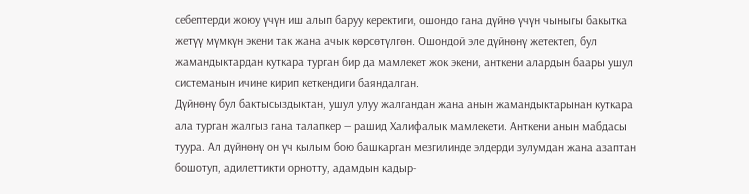себептерди жоюу үчүн иш алып баруу керектиги, ошондо гана дүйнө үчүн чыныгы бакытка жетүү мүмкүн экени так жана ачык көрсөтүлгөн. Ошондой эле дүйнөнү жетектеп, бул жамандыктардан куткара турган бир да мамлекет жок экени, анткени алардын баары ушул системанын ичине кирип кеткендиги баяндалган.
Дүйнөнү бул бактысыздыктан, ушул улуу жалгандан жана анын жамандыктарынан куткара ала турган жалгыз гана талапкер — рашид Халифалык мамлекети. Анткени анын мабдасы туура. Ал дүйнөнү он үч кылым бою башкарган мезгилинде элдерди зулумдан жана азаптан бошотуп, адилеттикти орнотту, адамдын кадыр-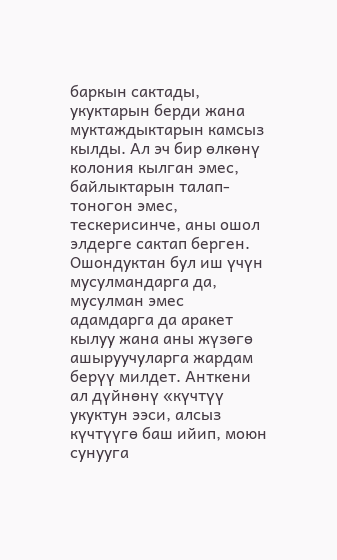баркын сактады, укуктарын берди жана муктаждыктарын камсыз кылды. Ал эч бир өлкөнү колония кылган эмес, байлыктарын талап-тоногон эмес, тескерисинче, аны ошол элдерге сактап берген. Ошондуктан бул иш үчүн мусулмандарга да, мусулман эмес адамдарга да аракет кылуу жана аны жүзөгө ашыруучуларга жардам берүү милдет. Анткени ал дүйнөнү «күчтүү укуктун ээси, алсыз күчтүүгө баш ийип, моюн сунууга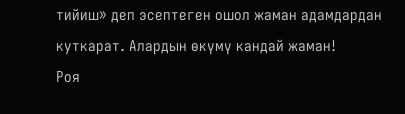тийиш» деп эсептеген ошол жаман адамдардан куткарат. Алардын өкүмү кандай жаман!
Роя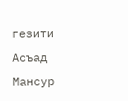гезити
Асъад Мансур